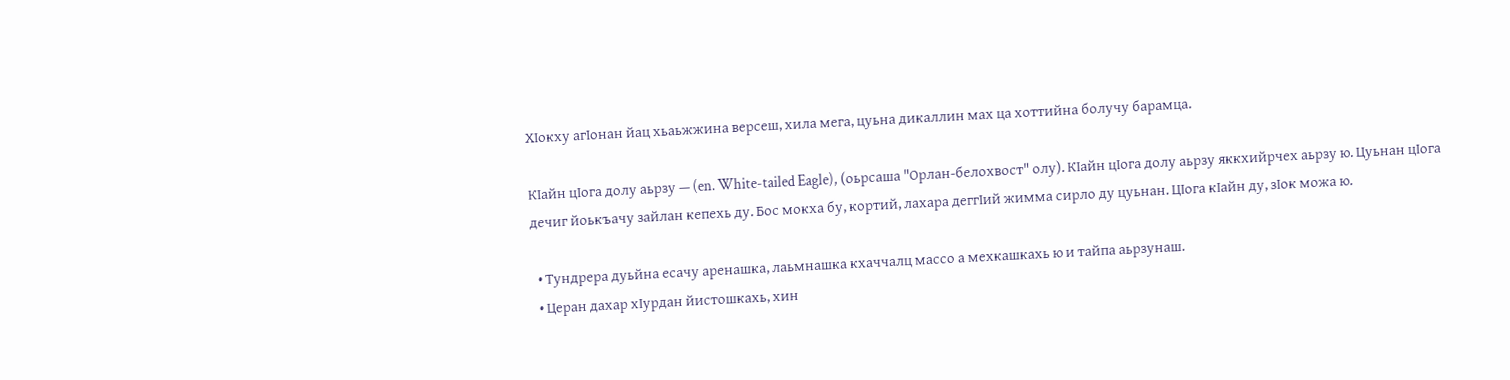ХӀокху агӀонан йац хьаьжжина версеш, хила мега, цуьна дикаллин мах ца хоттийна болучу барамца.

КIайн цIога долу аьрзу — (en. White-tailed Eagle), (оьрсаша "Орлан-белохвост" олу). КIайн цIога долу аьрзу яккхийрчех аьрзу ю. Цуьнан цIога дечиг йоькъачу зайлан кепехь ду. Бос мокха бу, кортий, лахара деггIий жимма сирло ду цуьнан. ЦIога кIайн ду, зIок можа ю.

  • Тундрера дуьйна есачу аренашка, лаьмнашка кхаччалц массо а мехкашкахь ю и тайпа аьрзунаш.
  • Церан дахар хIурдан йистошкахь, хин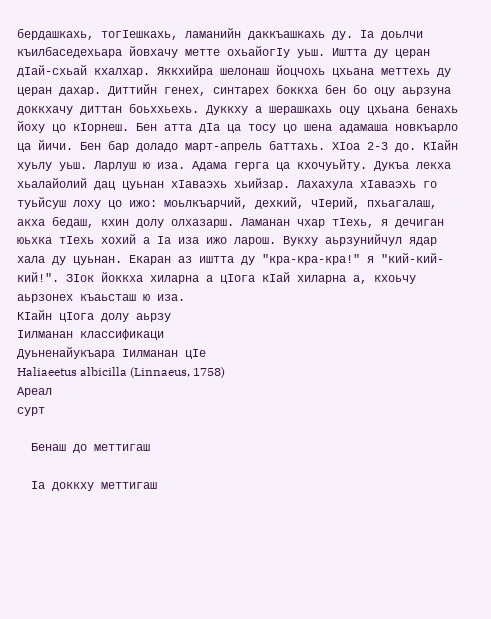бердашкахь, тогIешкахь, ламанийн даккъашкахь ду. Iа доьлчи къилбаседехьара йовхачу метте охьайогIу уьш. Иштта ду церан дIай-схьай кхалхар. Яккхийра шелонаш йоцчохь цхьана меттехь ду церан дахар. Диттийн генех, синтарех боккха бен бо оцу аьрзуна доккхачу диттан боьххьехь. Дуккху а шерашкахь оцу цхьана бенахь йоху цо кIорнеш. Бен атта дIа ца тосу цо шена адамаша новкъарло ца йичи. Бен бар доладо март-апрель баттахь. ХIоа 2-3 до. КIайн хуьлу уьш. Ларлуш ю иза. Адама герга ца кхочуьйту. Дукъа лекха хьалайолий дац цуьнан хIаваэхь хьийзар. Лахахула хIаваэхь го туьйсуш лоху цо ижо: моьлкъарчий, дехкий, чIерий, пхьагалаш, акха бедаш, кхин долу олхазарш. Ламанан чхар тIехь, я дечиган юьхка тIехь хохий а Iа иза ижо ларош. Вукху аьрзунийчул ядар хала ду цуьнан. Екаран аз иштта ду "кра-кра-кра!" я "кий-кий-кий!". ЗIок йоккха хиларна а цIога кIай хиларна а, кхоьчу аьрзонех къаьсташ ю иза.
КӀайн цӀога долу аьрзу
Ӏилманан классификаци
Дуьненайукъара Ӏилманан цӀе
Haliaeetus albicilla (Linnaeus, 1758)
Ареал
сурт

  Бенаш до меттигаш

  Ӏа доккху меттигаш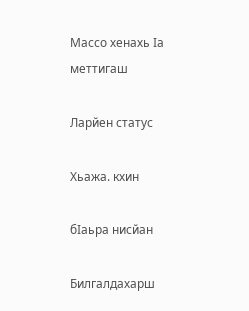Массо хенахь Ӏа меттигаш

Ларйен статус

Хьажа. кхин

бӀаьра нисйан

Билгалдахарш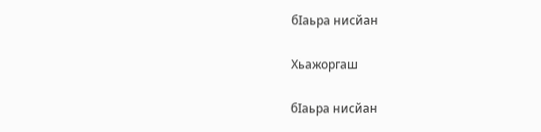бӀаьра нисйан

Хьажоргаш

бӀаьра нисйан